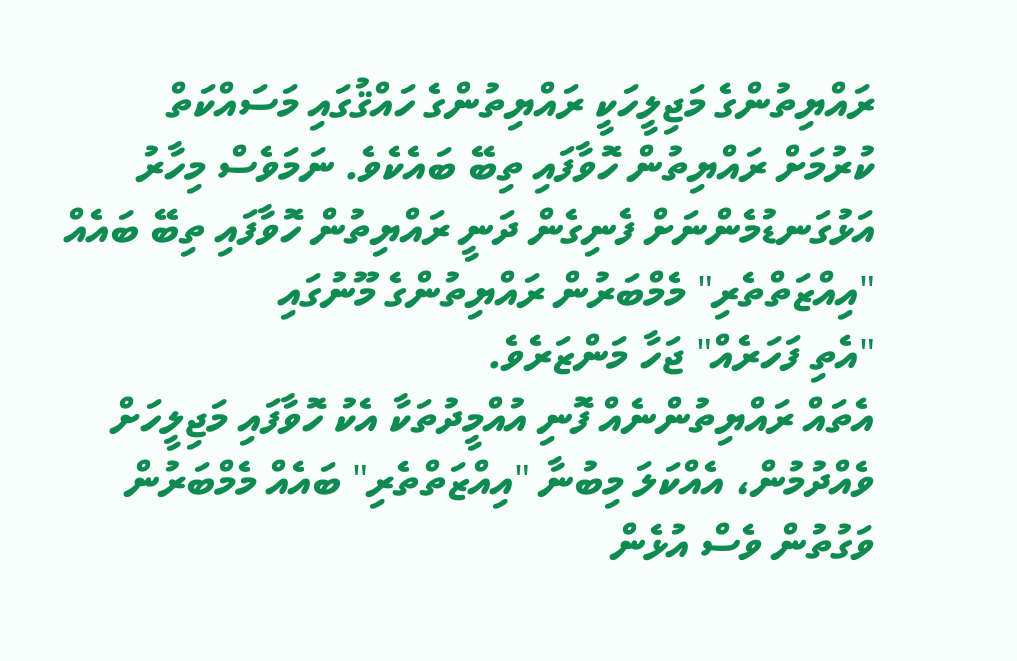ރައްޔިތުންގެ މަޖިލީހަކީ ރައްޔިތުންގެ ހައްޤުގައި މަސައްކަތް ކުރުމަށް ރައްޔިތުން ހޮވާފައި ތިބޭ ބައެކެވެ. ނަމަވެސް މިހާރު އަޅުގަނޑުމެންނަށް ފެނިގެން ދަނީ ރައްޔިތުން ހޮވާފައި ތިބޭ ބައެއް "އިއްޒަތްތެރި" މެމްބަރުން ރައްޔިތުންގެ މޫނުގައި
"އެތި ފަހަރެއް" ޖަހާ މަންޒަރެވެ.
އެތައް ރައްޔިތުންނެއް ފޮނި އުއްމީދުތަކާ އެކު ހޮވާފައި މަޖިލީހަށް ވެއްދުމުން، އެއްކަލަ މިބުނާ "އިއްޒަތްތެރި" ބައެއް މެމްބަރުން ވަގުތުން ވެސް އުޅެން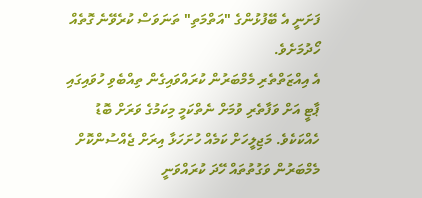ފަށަނީ އެ ބޭފުޅުންގެ "އަތްމަތި" ތަނަވަސް ކުރެވޭނެ ގޮތެއް ހޯދުމަށެވެ.
އެ އިއްޒަތްތެރި މެމްބަރުން ކުރައްވައިގެން ތިއްބެވި ހުވައިގައި ޕާޓީ އަށް ވަފާތެރި ވުމަށް ނެތްކަމީ މިކަމުގެ ވަރަށް ބޮޑު ހެއްކަކެވެ. މަޖިލީހަށް ކަމެއް ހުށަހަޅާ އިރަށް ޖެއްސުންކޮށް މެމްބަރުން ވަގުތުތައް ހޭދަ ކުރައްވަނީ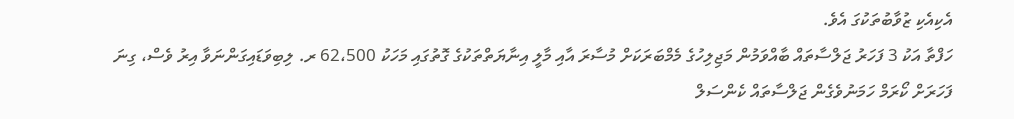އެކިއެކި ޒުވާބުތަކުގަ އެވެ.
ހަފްތާ އަކު 3 ފަހަރު ޖަލްސާތައް ބާއްވަމުން މަޖިލިހުގެ މެމްބަރަކަށް މުސާރަ އާއި މާލީ އިނާޔަތްތަކުގެ ގޮތުގައި މަހަކު 62،500 ރ. ލިބިވަޑައިގަންނަވާ އިރު ވެސް، ގިނަ ފަހަރަށް ކޯރަމް ހަމަނުވެގެން ޖަލްސާތައް ކެންސަލް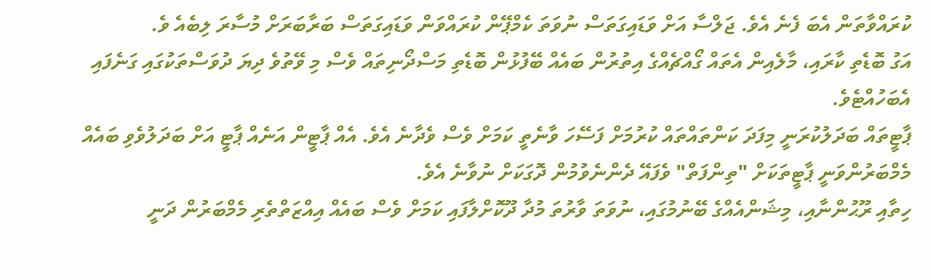ކުރައްވާތަން އެބަ ފެނެ އެވެ. ޖަލްސާ އަށް ވަޑައިގަތަސް ނުވަތަ ކެމްޕޭން ކުރައްވަން ވަޑައިގަތަސް ބަރާބަރަށް މުސާރަ ލިބެއެ ވެ.
އަގު ބޮޑެތި ކާރައި، މާލެއިން އެތައް ގޯއްޗެއްގެ އިތުރުން ބައެއް ބޭފުޅުން ބޮޑެތި މަސްދޯނިތައް ވެސް މި ވޭތުވެ ދިޔަ ދުވަސްތަކުގައި ގަނެފައި އެބަހުއްޓެވެ.
ޕާޓީތައް ބަދަލުކުރަނީ މިފަދަ ކަންތައްތައް ކުރުމަށް ފަސޭހަ ވާނެތީ ކަމަށް ވެސް ވެދާނެ އެވެ. އެއް ޕާޓީން އަނެއް ޕާޓީ އަށް ބަދަލުވެވި ބައެއް މެމްބަރުންވަނީ ޕާޓީތަކަށް "ތިންފަތް" ވެފައޭ ދެންނެވުމުން ދޮގަކަށް ނުވާނެ އެވެ.
ހިތާއި ރޫޙުންނާއި، މިޝަންއެއްގެ ބޭނުމުގައި، ނުވަތަ ވާރުތަ މުދާ ދޫކޮށްލާފައި ކަމަށް ވެސް ބައެއް އިއްޒަތްތެރި މެމްބަރުން ދަނީ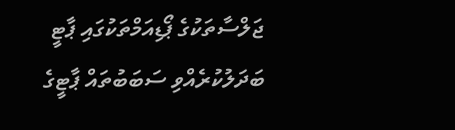ޖަލްސާތަކުގެ ޕޯޑިއަމްތަކުގައި ޕާޓީ ބަދަލުކުރެއްވި ސަބަބުތައް ޕާޓީގެ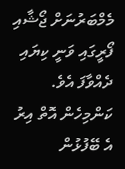މެމްބަރުނަށް ޖޯޝާއި ފޯރީގައި ވަނީ ކިޔައި ދެއްވާފަ އެވެ.
ކަންމިހެން އޮތް އިރު އެ ބޭފުޅުން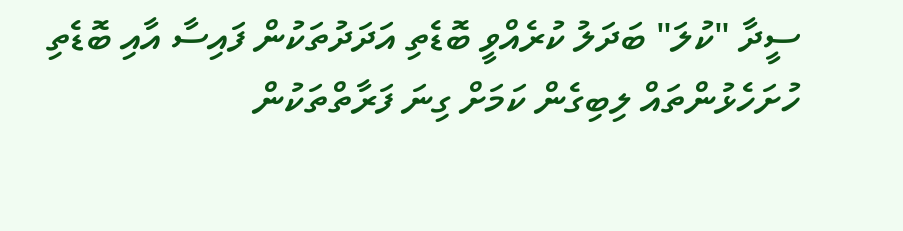ސީދާ "ކުލަ" ބަދަލު ކުރެއްވީ ބޮޑެތި އަދަދުތަކުން ފައިސާ އާއި ބޮޑެތި ހުށަހެޅުންތައް ލިބިގެން ކަމަށް ގިނަ ފަރާތްތަކުން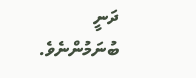ދަނީ ބުނަމުންނެވެ.